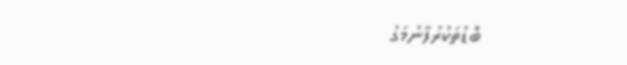ބޮޑުތަކުރުފާނުމަގު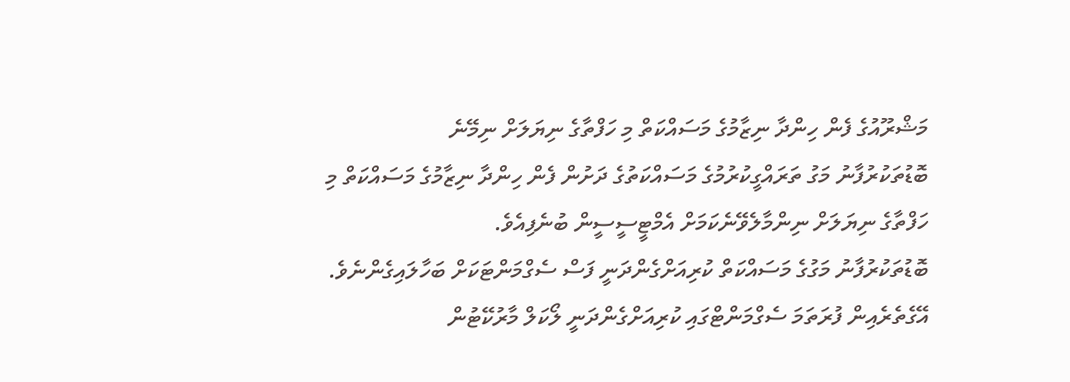މަޝްރޫއުގެ ފެން ހިންދާ ނިޒާމުގެ މަސައްކަތް މި ހަފްތާގެ ނިޔަލަށް ނިމޭނެ
ބޮޑުތަކުރުފާނު މަގު ތަރައްގީކުރުމުގެ މަސައްކަތުގެ ދަށުން ފެން ހިންދާ ނިޒާމުގެ މަސައްކަތް މި ހަފްތާގެ ނިޔަލަށް ނިންމާލެވޭނެކަމަށް އެމްޓީސީސީން ބުނެފިއެވެ.
ބޮޑުތަކުރުފާނު މަގުގެ މަސައްކަތް ކުރިއަށްގެންދަނީ ފަސް ސެގްމަންޓަކަށް ބަހާލައިގެންނެވެ. އޭގެތެރެއިން ފުރަތަމަ ސެގްމަންޓްގައި ކުރިއަށްގެންދަނީ ލޯކަލް މާރުކޭޓުން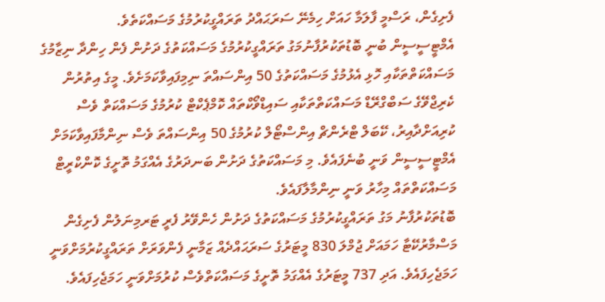ފެށިގެން، ރަސްމީ ފާލަމާ ހައަށް ހިމެނޭ ސަރަޙައްދު ތަރައްގީކުރުމުގެ މަސައްކަތެވެ.
އެމްޓީސީސީން ބުނީ ބޮޑުތަކުރުފާނުމަގު ތަރައްގީކުރުމުގެ މަސައްކަތުގެ ދަށުން ފެން ހިންދާ ނިޒާމުގެ މަސައްކަތްތަކާއި ހޮޅި އެޅުމުގެ މަސައްކަތުގެ 50 އިންސައްތަ ނިމިފައިވާކަމަށެވެ. މީގެ އިތުރުން ކެރިޖްވޭގެ ސަބްގްރޭޑް މަސައްކަތްތަކާއި ސައިޑްވޯކްތައް ކޮމްޕެކްޓް ކުރުމުގެ މަސައްކަތް ވެސް ކުރިއަށްދާއިރު، ކޭބަލް ޓްރެންޗް އިންސްޓޯލް ކުރުމުގެ 50 އިންސައްތަ ވެސް ނިންމާފައިވާކަމަށް އެމްޓީސީސީން ވަނީ ބުނެފައެވެ. މި މަސައްކަތުގެ ދަށުން ބަނދަރުގެ އެއްގަމު ތޮށީގެ ކޮންކްރީޓް މަސައްކަތްތައް މިހާރު ވަނީ ނިންމާލާފައެވެ.
ބޮޑުތަކުރުފާނު މަގު ތަރައްގީކުރުމުގެ މަސައްކަތުގެ ދަށުން ހެންވޭރު ފެރީ ޓަރމިނަލުން ފެށިގެން މަސްމާރުކޭޓާ ހަމައަށް ޖުމްލަ 830 މީޓަރުގެ ސަރަޙައްދެއް ޒަމާނީ ފެންވަރަށް ތަރައްގީކުރުމަށްވަނީ ހަމަޖެހިފައެވެ. އަދި 737 މީޓަރުގެ އެއްގަމު ތޮށީގެ މަސައްކަތްވެސް ކުރުމަށްވަނީ ހަމަޖެހިފައެވެ.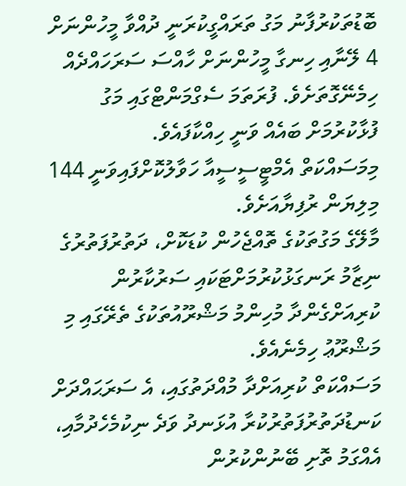ބޮޑުތަކުރުފާނު މަގު ތަރައްގީކުރަނީ ދުއްވާ މީހުންނަށް 4 ލޭނާއި ހިނގާ މީހުންނަށް ހާއްސަ ސަރަހައްދެއް ހިމެނޭގޮތަށެވެ. ފުރަތަމަ ސެގްމަންޓްގައި މަގު ފުޅާކުރުމަށް ބައެއް ވަނީ ހިއްކާފައެވެ.
މިމަސައްކަތް އެމްޓީސީސީއާ ހަވާލުކޮށްފައިވަނީ 144 މިލިޔަން ރުފިޔާއަށެވެ.
މާލޭގެ މަގުތަކުގެ ތޮއްޖެހުން ކުޑަކޮށް، ދަތުރުފަތުރުގެ ނިޒާމު ރަނގަޅުކުރުމަށްޓަކައި ސަރުކާރުން ކުރިއަށްގެންދާ މުހިންމު މަޝްރޫއުތަކުގެ ތެރޭގައި މި މަޝްރޫޢު ހިމެނެއެވެ.
މަސައްކަތް ކުރިއަށްދާ މުއްދަތުގައި، އެ ސަރަޙައްދަށް ކަނޑުދަތުރުފަތުރުކުރާ އުޅަނދު ވަދެ ނިކުމެހެދުމާއި، އެއްގަމު ތޮށި ބޭނުންކުރުން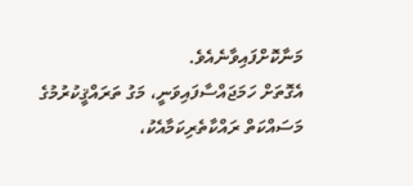މަނާކޮށްފައިވާނެއެވެ.
އެގޮތަށް ހަމަޖައްސާފައިވަނީ، މަގު ތަރައްޤީކުރުމުގެ މަސައްކަތް ރައްކާތެރިކަމާއެކު،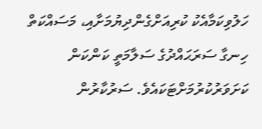ހަލުވިކަމާއެކު ކުރިއަށްގެންދިޔުމަށާއި، މަސައްކަތް ހިނގާ ސަރަޙައްދުގެ ސަލާމަތީ ކަންކަން ކަށަވަރުކުރުމަށްޓަކައެވެ. ސަރުކާރުން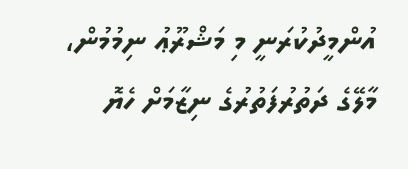އުންމީދުކުރަނީ މި މަޝްރޫޢު ނިމުމުން، މާލޭގެ ދަތުރުފަތުރުގެ ނިޒާމަށް ހެޔޮ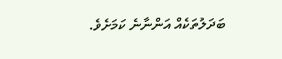ބަދަލުތަކެއް އަންނާނެ ކަމަށެވެ.